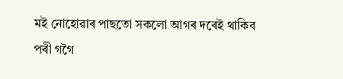মই নোহোৱাৰ পাছতো সকলো আগৰ দৰেই থাকিব
পৰী গগৈ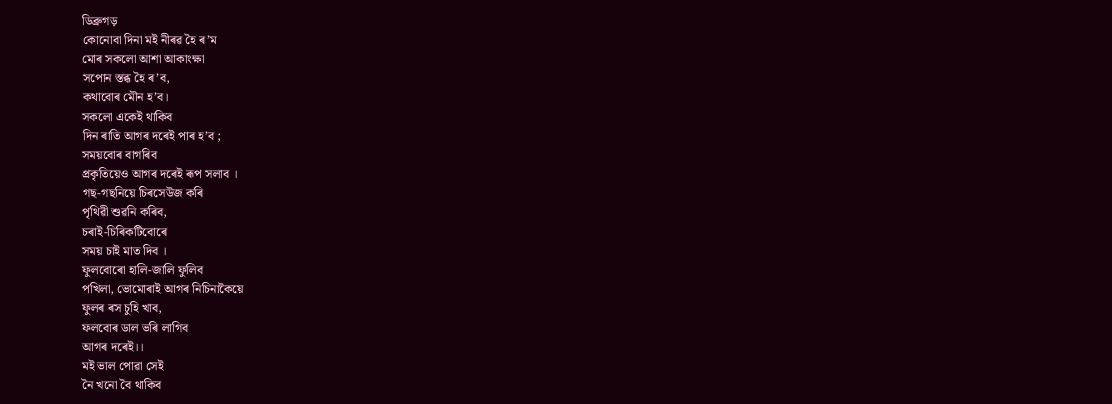ডিব্ৰুগড়
কোনোবা দিনা মই নীৰৱ হৈ ৰ’ম
মোৰ সকলো আশা আকাংক্ষা
সপোন স্তব্ধ হৈ ৰ’ব,
কথাবোৰ মৌন হ’ব।
সকলো একেই থাকিব
দিন ৰাতি আগৰ দৰেই পাৰ হ’ব ;
সময়বোৰ বাগৰিব
প্ৰকৃতিয়েও আগৰ দৰেই ৰূপ সলাব ।
গছ-গছনিয়ে চিৰসেউজ কৰি
পৃথিৱী শুৱনি কৰিব,
চৰাই-চিৰিকটিবোৰে
সময় চাই মাত দিব ।
ফুলবোৰো হালি-জালি ফুলিব
পখিলা, ভোমোৰাই আগৰ নিচিনাকৈয়ে
ফুলৰ ৰস চুহি খাব,
ফলবোৰ ডাল ভৰি লাগিব
আগৰ দৰেই।।
মই ভাল পোৱা সেই
নৈ খনো বৈ থাকিব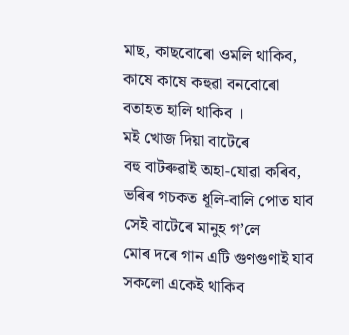মাছ, কাছবোৰো ওমলি থাকিব,
কাষে কাষে কহুৱা বনবোৰো
বতাহত হালি থাকিব ।
মই খোজ দিয়া বাটেৰে
বহু বাটৰুৱাই অহা-যোৱা কৰিব,
ভৰিৰ গচকত ধূলি-বালি পোত যাব
সেই বাটেৰে মানুহ গ’লে
মোৰ দৰে গান এটি গুণগুণাই যাব
সকলো একেই থাকিব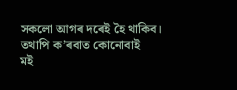সকলো আগৰ দৰেই হৈ থাকিব।
তথাপি ক’ৰবাত কোনোবাই
মই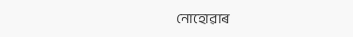নোহোৱাৰ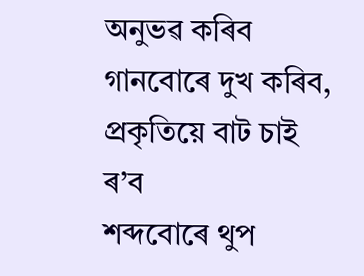অনুভৱ কৰিব
গানবোৰে দুখ কৰিব,
প্ৰকৃতিয়ে বাট চাই ৰ’ব
শব্দবোৰে থুপ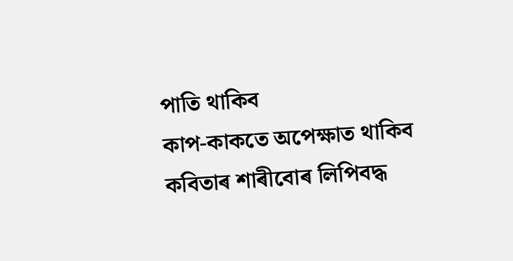পাতি থাকিব
কাপ-কাকতে অপেক্ষাত থাকিব
কবিতাৰ শাৰীবোৰ লিপিবদ্ধ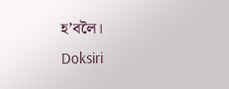হ’বলৈ।
Doksiri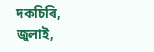দকচিৰি, জুলাই,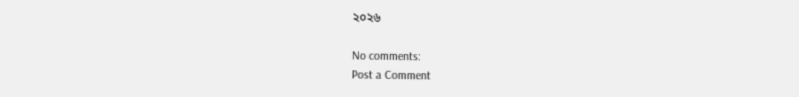২০২৬

No comments:
Post a Comment